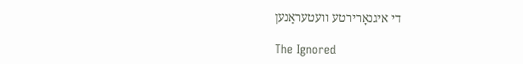די איגנאָרירטע וועטעראַנען

The Ignored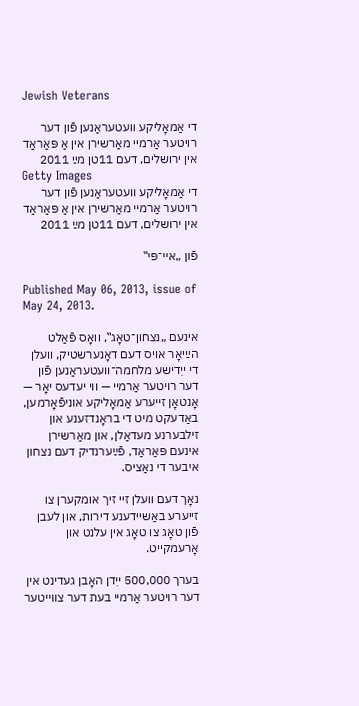Jewish Veterans

די אַמאָליקע וועטעראַנען פֿון דער רויטער אַרמיי מאַרשירן אין אַ פּאַראַד אין ירושלים, דעם 11טן מײַ 2011
Getty Images
די אַמאָליקע וועטעראַנען פֿון דער רויטער אַרמיי מאַרשירן אין אַ פּאַראַד אין ירושלים, דעם 11טן מײַ 2011

פֿון „איי־פּי‟

Published May 06, 2013, issue of May 24, 2013.

אינעם „נצחון־טאָג‟, וואָס פֿאַלט הײַיאָר אויס דעם דאָנערשטיק, וועלן די ייִדישע מלחמה־וועטעראַנען פֿון דער רויטער אַרמיי — ווי יעדעס יאָר — אָנטאָן זייערע אַמאָליקע אוניפֿאָרמען, באַדעקט מיט די בראָנדזענע און זילבערנע מעדאַלן, און מאַרשירן אינעם פּאַראַד, פֿײַערנדיק דעם נצחון איבער די נאַציס.

נאָך דעם וועלן זיי זיך אומקערן צו זייערע באַשיידענע דירות, און לעבן פֿון טאָג צו טאָג אין עלנט און אָרעמקייט.

בערך 500,000 ייִדן האָבן געדינט אין דער רויטער אַרמיי בעת דער צווייטער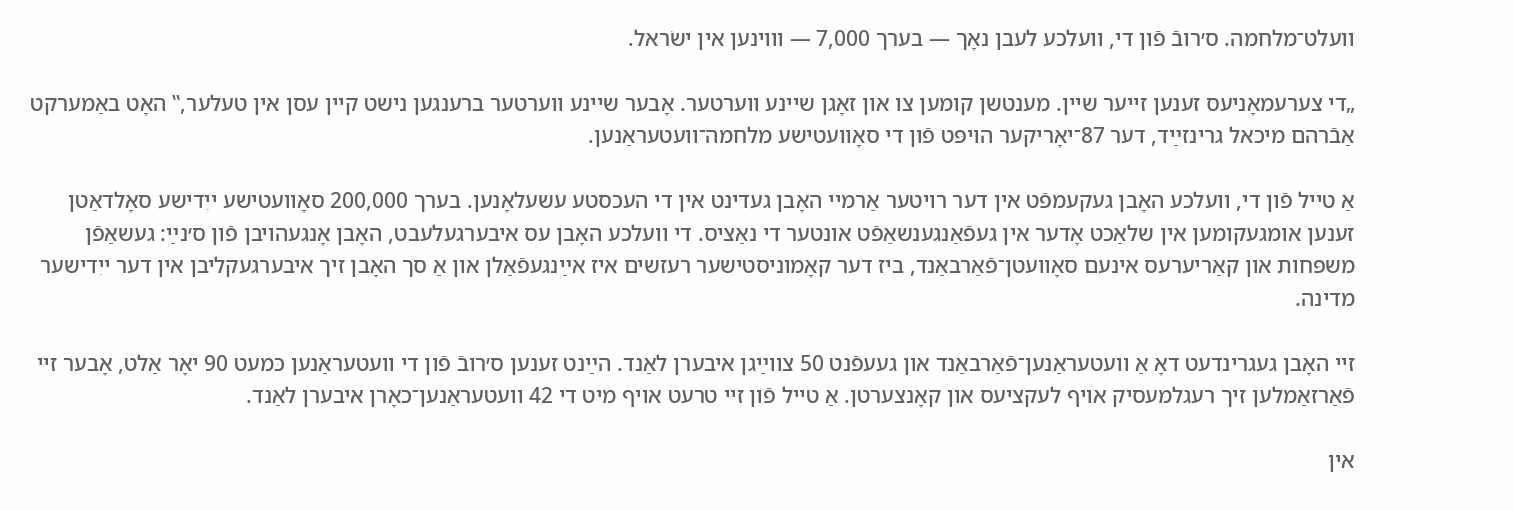וועלט־מלחמה. ס׳רובֿ פֿון די, וועלכע לעבן נאָך — בערך 7,000 — וווינען אין ישׂראל.

„די צערעמאָניעס זענען זייער שיין. מענטשן קומען צו און זאָגן שיינע ווערטער. אָבער שיינע ווערטער ברענגען נישט קיין עסן אין טעלער,‟ האָט באַמערקט אַבֿרהם מיכאל גרינזײַד, דער 87־יאָריקער הויפּט פֿון די סאָוועטישע מלחמה־וועטעראַנען.

אַ טייל פֿון די, וועלכע האָבן געקעמפֿט אין דער רויטער אַרמיי האָבן געדינט אין די העכסטע עשעלאָנען. בערך 200,000 סאָוועטישע ייִדישע סאָלדאַטן זענען אומגעקומען אין שלאַכט אָדער אין געפֿאַנגענשאַפֿט אונטער די נאַציס. די וועלכע האָבן עס איבערגעלעבט, האָבן אָנגעהויבן פֿון ס׳נײַ: געשאַפֿן משפּחות און קאַריערעס אינעם סאָוועטן־פֿאַרבאַנד, ביז דער קאָמוניסטישער רעזשים איז אײַנגעפֿאַלן און אַ סך האָבן זיך איבערגעקליבן אין דער ייִדישער מדינה.

זיי האָבן געגרינדעט דאָ אַ וועטעראַנען־פֿאַרבאַנד און געעפֿנט 50 צווײַגן איבערן לאַנד. הײַנט זענען ס׳רובֿ פֿון די וועטעראַנען כּמעט 90 יאָר אַלט, אָבער זיי פֿאַרזאַמלען זיך רעגלמעסיק אויף לעקציעס און קאָנצערטן. אַ טייל פֿון זיי טרעט אויף מיט די 42 וועטעראַנען־כאָרן איבערן לאַנד.

אין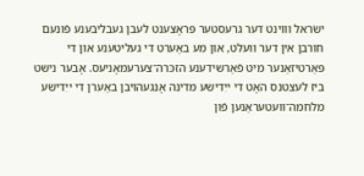ישׂראל וווינט דער גרעסטער פּראָצענט לעבן געבליבענע פֿונעם חורבן אין דער וועלט, און מע באַערט די געליטענע און די פּאַרטיזאַנער מיט פֿאַרשידענע הזכּרה־צערעמאָניעס. אָבער נישט ביז לעצטנס האָט די ייִדישע מדינה אָנגעהויבן באַערן די ייִדישע מלחמה־וועטעראַנען פֿון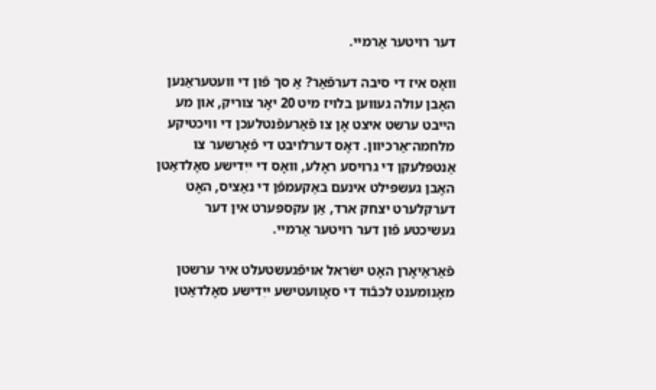דער רויטער אַרמיי.

וואָס איז די סיבה דערפֿאַר? אַ סך פֿון די וועטעראַנען האָבן עולה געווען בלויז מיט 20 יאָר צוריק, און מע הייבט ערשט איצט אָן צו פֿאַרעפֿנטלעכן די וויכטיקע מלחמה־אַרכיוון. דאָס דערלויבט די פֿאָרשער צו אַנטפּלעקן די גרויסע ראָלע, וואָס די ייִדישע סאָלדאַטן האָבן געשפּילט אינעם באַקעמפֿן די נאַציס, האָט דערקלערט יצחק ארד, אַן עקספּערט אין דער געשיכטע פֿון דער רויטער אַרמיי.

פֿאַראַיאָרן האָט ישׂראל אויפֿגעשטעלט איר ערשטן מאָנומענט לכּבֿוד די סאָוועטישע ייִדישע סאָלדאַטן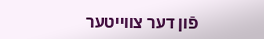פֿון דער צווייטער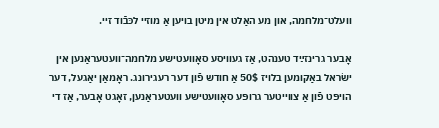וועלט־מלחמה, און מע האַלט אין מיטן בויען אַ מוזיי לכּבֿוד זיי.

אָבער גרינזײַד טענהט, אַז געוויסע סאָוועטישע מלחמה־וועטעראַנען אין ישׂראל באַקומען בלויז 50$ אַ חודש פֿון דער רעגירונג. ראָמאַן יאַגעל, דער הויפּט פֿון אַ צווייטער גרופּע סאָוועטישע וועטעראַנען, זאָגט אָבער, אַז די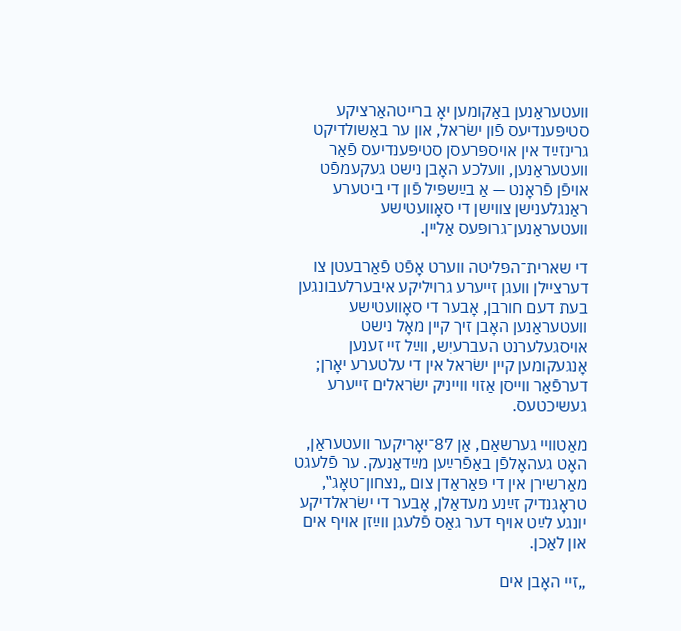וועטעראַנען באַקומען יאָ ברייטהאַרציקע סטיפּענדיעס פֿון ישׂראל, און ער באַשולדיקט גרינזײַד אין אויספּרעסן סטיפּענדיעס פֿאַר וועטעראַנען, וועלכע האָבן נישט געקעמפֿט אויפֿן פֿראָנט — אַ בײַשפּיל פֿון די ביטערע ראַנגלענישן צווישן די סאָוועטישע וועטעראַנען־גרופּעס אַליין.

די שארית־הפּליטה ווערט אָפֿט פֿאַרבעטן צו דערציילן וועגן זייערע גרויליקע איבערלעבונגען בעת דעם חורבן, אָבער די סאָוועטישע וועטעראַנען האָבן זיך קיין מאָל נישט אויסגעלערנט העברעיִש, ווײַל זיי זענען אָנגעקומען קיין ישׂראל אין די עלטערע יאָרן; דערפֿאַר ווייסן אַזוי ווייניק ישׂראלים זייערע געשיכטעס.

מאַטוויי גערשאַם, אַן 87־יאָריקער וועטעראַן, האָט געהאָלפֿן באַפֿרײַען מײַדאַנעק. ער פֿלעגט מאַרשירן אין די פּאַראַדן צום „נצחון־טאָג‟, טראָגנדיק זײַנע מעדאַלן, אָבער די ישׂראלדיקע יונגע לײַט אויף דער גאַס פֿלעגן ווײַזן אויף אים און לאַכן.

„זיי האָבן אים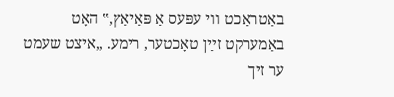באַטראַכט ווי עפּעס אַ פּאַיאַץ,‟ האָט באַמערקט זײַן טאָכטער, רימע. „איצט שעמט ער זיך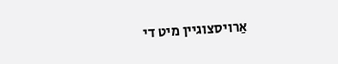אַרויסצוגיין מיט די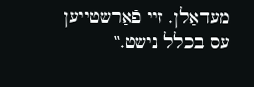מעדאַלן. זיי פֿאַרשטייען עס בכלל נישט.‟